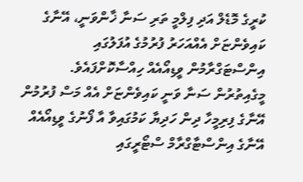ކުރީގެ މޮޑެލް އަދި ފިލްމީ ތަރި ސަނާ ޚާންވަނީ، އޭނާގެ ކައިވެންޏަށް އެއްއަހަރު ފުރުމުގެ އުފަލުގައި އިންސްޓަގްރާމުން ވީޑިއޯއެއް ހިއްސާކޮށްފައެވެ. މީގެއިތުރުން ސަނާ ވަނީ ކައިވެންޏަށް އެއް މަސް ފުރުމުން އޭނާގެ ފިރިމީހާ ދިން ހަދިޔާ ކަމުގައިވާ އާ ފޯނުގެ ވީޑިއޯއެއް އޭނާގެ އިންސްޓާގްރާމް ސްޓޯރީގައި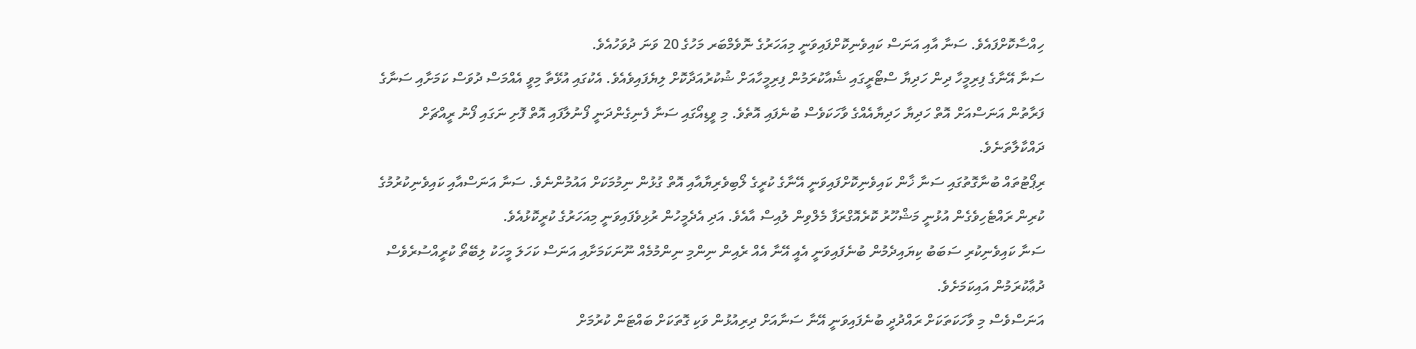ހިއްސާކޮށްފައެވެ. ސަނާ އާއި އަނަސް ކައިވެނިކޮށްފައިވަނީ މިއަހަރުގެ ނޮވެމްބަރ މަހުގެ 20 ވަނަ ދުވަހުއެވެ.
ސަނާ އޭނާގެ ފިރިމީހާ ދިން ހަދިޔާ ސްޓޯރީގައި ޝެއާކުރަމުން ފިރިމީހާއަށް ޝުކުރުއަދާކޮށް ލިޔެފައިވެއެވެ. އެކުގައި އުޅޭތާ މިވީ އެއްމަސް ދުވަސް ކަމަށާއި ސަނާގެ ފަރާތުން އަނަސްއަށް އޮތް ހަދިޔާ ހަދިޔާއެއްގެ ވާހަކަވެސް ބުނެފައި އޮތެވެ. މި ވީޑިއޯގައި ސަނާ ފެނިގެންދަނީ ފޯނުލާފައި އޮތް ފޮށި ނަގައި ފޯނު ރީއްޗަށް ދައްކާލާތަނެވެ.
ރިޕޯޓުތައް ބުނާގޮތުގައި ސަނާ ޚާން ކައިވެނިކޮށްފައިވަނީ އޭނާގެ ކުރީގެ ލޯބިވެރިޔާއާއި އޮތް ގުޅުން ނިމުމަކަށް އައުމުންނެވެ. ސަނާ އަނަސްއާއި ކައިވެނިކުރުމުގެ ކުރިން ރައްޓެހިވެގެން އުޅުނީ މަޝްހޫރު ކޮރެއޮގްރަފާ މެލްވިން ލުއިސް އާއެވެ. އަދި އެދެމީހުން ރުޅިވެފައިވަނީ މިއަހަރުގެ ކުރީކޮޅުއެވެ.
ސަނާ ކައިވެނިކުރި ސަބަބު ކިޔައިދެމުން ބުނެފައިވަނީ އެއީ އޭނާ އެއް ރެއިން ނިންމި ނިންމުމެއް ނޫނަކަމަށާއި އަނަސް ކަހަލަ މީހަކު ލިބޭތޯ ކުރީއްސުރެވެސް ދުޢާކުރަމުން އައިކަމަށެވެ.
އަނަސްވެސް މި ވާހަކަތަކަށް ރައްދުދީ ބުނެފައިވަނީ އޭނާ ސަނާއަށް ދިރިއުޅުން ވަކި ގޮތަކަށް ބައްޓަން ކުރުމަށް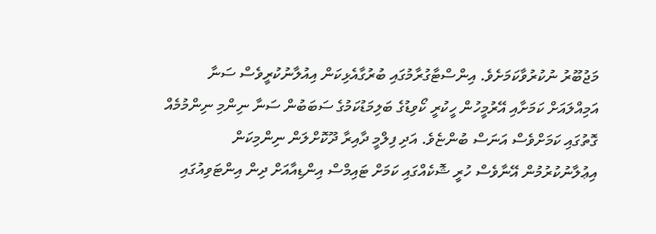މަޖުބޫރު ނުކުރުވާކަމަށެވެ. އިންސްޓާގުރާމުގައި ބުރުގާއެޅިކަން އިއުލާނުކުރީވެސް ސަނާ އަމިއްލައަށް ކަމަށާއި އޭރުމީހުން ހީކުރީ ކޯވިޑުގެ ބަލިމަޑުކަމުގެ ސަބަބުން ސަނާ ނިންމި ނިންމުމެއް ގޮތުގައި ކަމަށްވެސް އަނަސް ބުންޏެވެ. އަދި ފިލްމީ ދާއިރާ ދޫކޮށްލަން ނިންމިކަން އިޢުލާނުކުރުމުން އޭނާވެސް ހުރީ ޝޮކެއްގައި ކަމަށް ޓައިމްސް އިންޑިއާއަށް ދިން އިންޓަވިއުގައި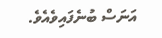އަނަސް ބުނެފައިވެއެވެ.